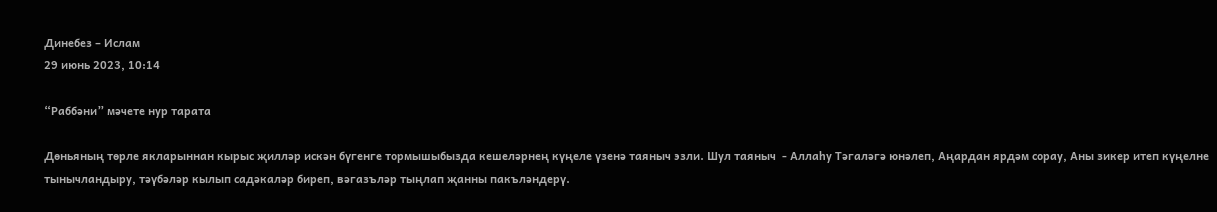Динебез – Ислам
29 июнь 2023, 10:14

“Раббәни” мәчете нур тарата

Дөньяның төрле якларыннан кырыс җилләр искән бүгенге тормышыбызда кешеләрнең күңеле үзенә таяныч эзли. Шул таяныч  - Аллаһу Тәгаләгә юнәлеп, Аңардан ярдәм сорау, Аны зикер итеп күңелне тынычландыру, тәүбәләр кылып садәкаләр биреп, вәгазъләр тыңлап җанны пакъләндерү.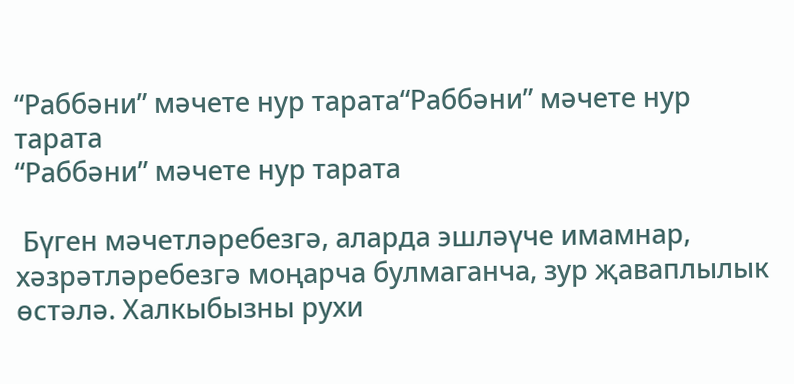“Раббәни” мәчете нур тарата“Раббәни” мәчете нур тарата
“Раббәни” мәчете нур тарата

 Бүген мәчетләребезгә, аларда эшләүче имамнар, хәзрәтләребезгә моңарча булмаганча, зур җаваплылык өстәлә. Халкыбызны рухи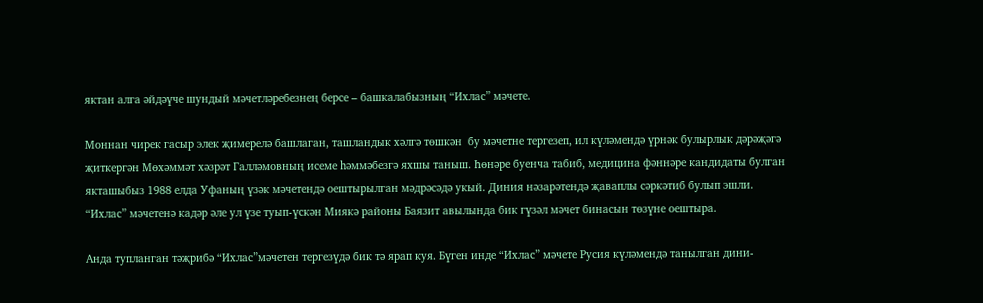яктан алга әйдәүче шундый мәчетләребезнең берсе – башкалабызның “Ихлас” мәчете.

Моннан чирек гасыр элек җимерелә башлаган, ташландык хәлгә төшкән  бу мәчетне тергезеп, ил күләмендә үрнәк булырлык дәрәҗәгә җиткергән Мөхәммәт хәзрәт Галләмовның исеме һәммәбезгә яхшы таныш. Һөнәре буенча табиб, медицина фәннәре кандидаты булган якташыбыз 1988 елда Уфаның үзәк мәчетендә оештырылган мәдрәсәдә укый. Диния нәзарәтендә җаваплы сәркәтиб булып эшли. “Ихлас” мәчетенә кадәр әле ул үзе туып-үскән Миякә районы Баязит авылында бик гүзәл мәчет бинасын төзүне оештыра.

Анда тупланган тәҗрибә “Ихлас”мәчетен тергезүдә бик тә ярап куя. Бүген инде “Ихлас” мәчете Русия күләмендә танылган дини-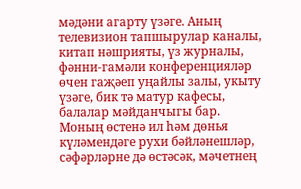мәдәни агарту үзәге. Аның телевизион тапшырулар каналы, китап нәшрияты, үз журналы, фәнни-гамәли конференцияләр өчен гаҗәеп уңайлы залы, укыту үзәге, бик тә матур кафесы, балалар мәйданчыгы бар. Моның өстенә ил һәм дөнья күләмендәге рухи бәйләнешләр, сәфәрләрне дә өстәсәк, мәчетнең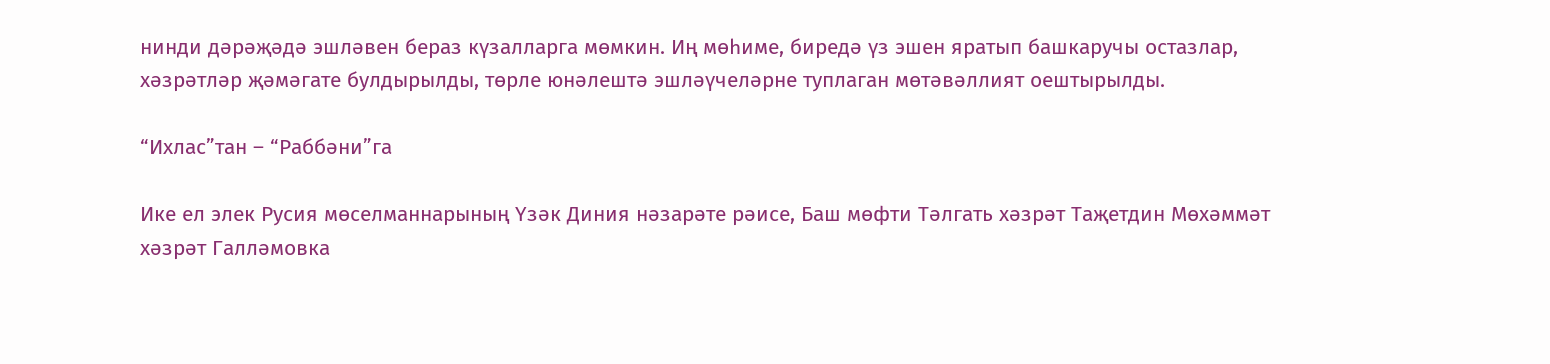нинди дәрәҗәдә эшләвен бераз күзалларга мөмкин. Иң мөһиме, биредә үз эшен яратып башкаручы остазлар, хәзрәтләр җәмәгате булдырылды, төрле юнәлештә эшләүчеләрне туплаган мөтәвәллият оештырылды.

“Ихлас”тан – “Раббәни”га

Ике ел элек Русия мөселманнарының Үзәк Диния нәзарәте рәисе, Баш мөфти Тәлгать хәзрәт Таҗетдин Мөхәммәт хәзрәт Галләмовка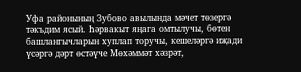Уфа районының Зубово авылында мәчет төзергә тәкъдим ясый. Һәрвакыт яңага омтылучы, бөтен башлангычларын хуплап торучы, кешеләргә иҗади үсәргә дәрт өстәүче Мөхәммәт хәзрәт,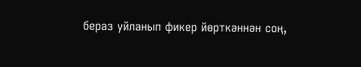бераз уйланып фикер йөрткәннән соң,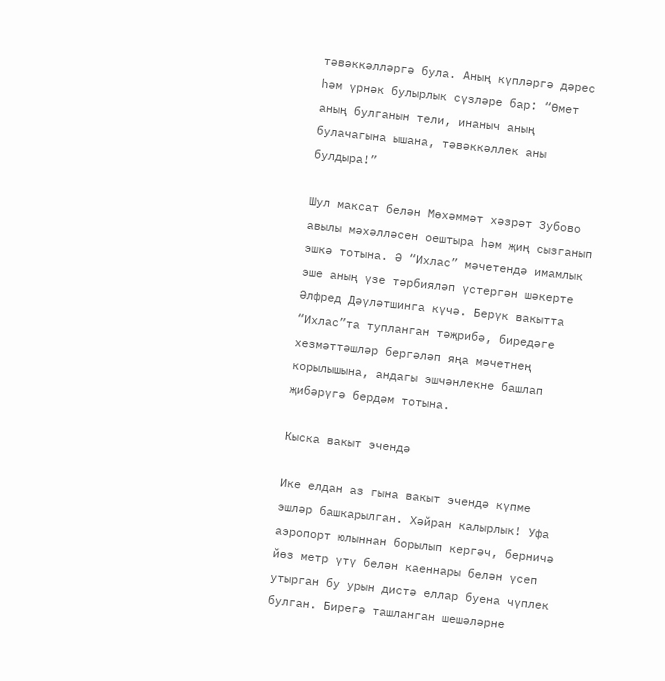тәвәккәлләргә була. Аның күпләргә дәрес һәм үрнәк булырлык сүзләре бар: “Өмет аның булганын тели, инаныч аның булачагына ышана, тәвәккәллек аны булдыра!”

Шул максат белән Мөхәммәт хәзрәт Зубово авылы мәхәлләсен оештыра һәм җиң сызганып эшкә тотына. Ә “Ихлас” мәчетендә имамлык эше аның үзе тәрбияләп үстергән шәкерте Әлфред Дәүләтшинга күчә. Берүк вакытта “Ихлас”та тупланган тәҗрибә, биредәге хезмәттәшләр бергәләп яңа мәчетнең корылышына, андагы эшчәнлекне башлап җибәрүгә бердәм тотына.

Кыска вакыт эчендә

Ике елдан аз гына вакыт эчендә күпме эшләр башкарылган. Хәйран калырлык! Уфа аэропорт юлыннан борылып кергәч, берничә йөз метр үтү белән каеннары белән үсеп утырган бу урын дистә еллар буена чүплек булган. Бирегә ташланган шешәләрне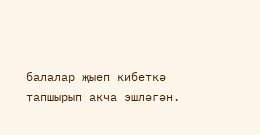балалар җыеп кибеткә тапшырып акча эшләгән.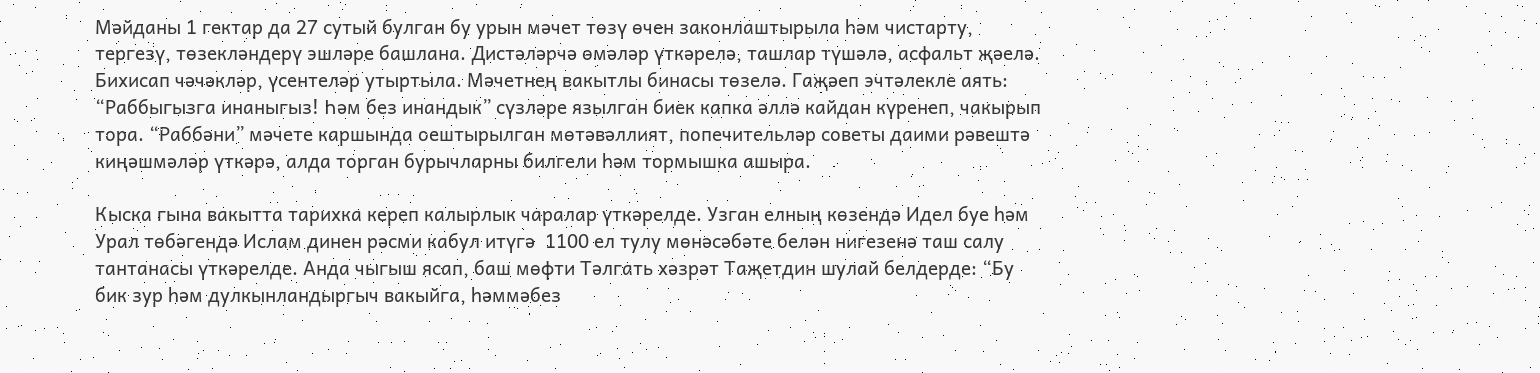Мәйданы 1 гектар да 27 сутый булган бу урын мәчет төзү өчен законлаштырыла һәм чистарту, тергезү, төзекләндерү эшләре башлана. Дистәләрчә өмәләр үткәрелә, ташлар түшәлә, асфальт җәелә. Бихисап чәчәкләр, үсентеләр утыртыла. Мәчетнең вакытлы бинасы төзелә. Гаҗәеп эчтәлекле аять: “Раббыгызга инаныгыз! Һәм без инандык” сүзләре язылган биек капка әллә кайдан күренеп, чакырып тора. “Раббәни” мәчете каршында оештырылган мөтәвәллият, попечительләр советы даими рәвештә киңәшмәләр үткәрә, алда торган бурычларны билгели һәм тормышка ашыра.

Кыска гына вакытта тарихка кереп калырлык чаралар үткәрелде. Узган елның көзендә Идел буе һәм Урал төбәгендә Ислам динен рәсми кабул итүгә  1100 ел тулу мөнәсәбәте белән нигезенә таш салу тантанасы үткәрелде. Анда чыгыш ясап, баш мөфти Тәлгать хәзрәт Таҗетдин шулай белдерде: “Бу бик зур һәм дулкынландыргыч вакыйга, һәммәбез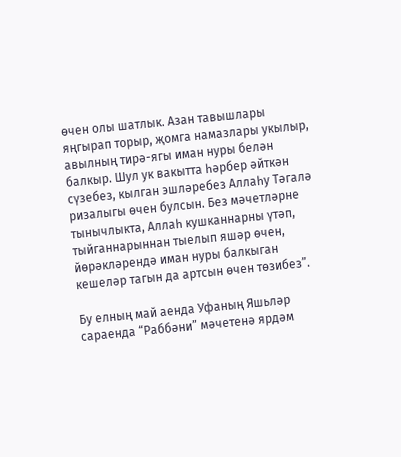өчен олы шатлык. Азан тавышлары яңгырап торыр, җомга намазлары укылыр, авылның тирә-ягы иман нуры белән балкыр. Шул ук вакытта һәрбер әйткән сүзебез, кылган эшләребез Аллаһу Тәгалә ризалыгы өчен булсын. Без мәчетләрне тынычлыкта, Аллаһ кушканнарны үтәп, тыйганнарыннан тыелып яшәр өчен, йөрәкләрендә иман нуры балкыган кешеләр тагын да артсын өчен төзибез”.

Бу елның май аенда Уфаның Яшьләр сараенда “Раббәни” мәчетенә ярдәм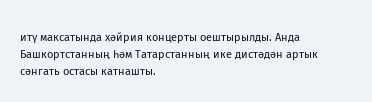итү максатында хәйрия концерты оештырылды. Анда Башкортстанның һәм Татарстанның ике дистәдән артык сәнгать остасы катнашты.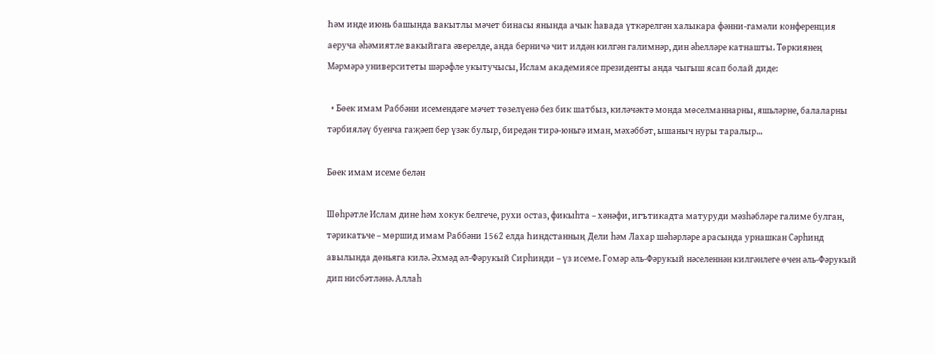Һәм инде июнь башында вакытлы мәчет бинасы янында ачык һавада үткәрелгән халыкара фәнни-гамәли конференция аеруча әһәмиятле вакыйгага әверелде, анда берничә чит илдән килгән галимнәр, дин әһелләре катнашты. Төркиянең Мәрмәрә университеты шәрәфле укытучысы, Ислам академиясе президенты анда чыгыш ясап болай диде:

  • Бөек имам Раббәни исемендәге мәчет төзелүенә без бик шатбыз, киләчәктә монда мөселманнарны, яшьләрне, балаларны тәрбияләү буенча гаҗәеп бер үзәк булыр, биредән тирә-юньгә иман, мәхәббәт, ышаныч нуры таралыр...

Бөек имам исеме белән

Шөһрәтле Ислам дине һәм хокук белгече, рухи остаз, фикыһта – хәнәфи, игътикадта матуруди мәзһәбләре галиме булган, тәрикатьче – мөршид имам Раббәни 1562 елда Һиндстанның Дели һәм Лахар шәһәрләре арасында урнашкан Сәрһинд авылында дөньяга килә. Әхмәд әл-Фәрукый Сирһинди – үз исеме. Гомәр әль-Фәрукый нәселеннән килгәнлеге өчен әль-Фәрукый дип нисбәтләнә. Аллаһ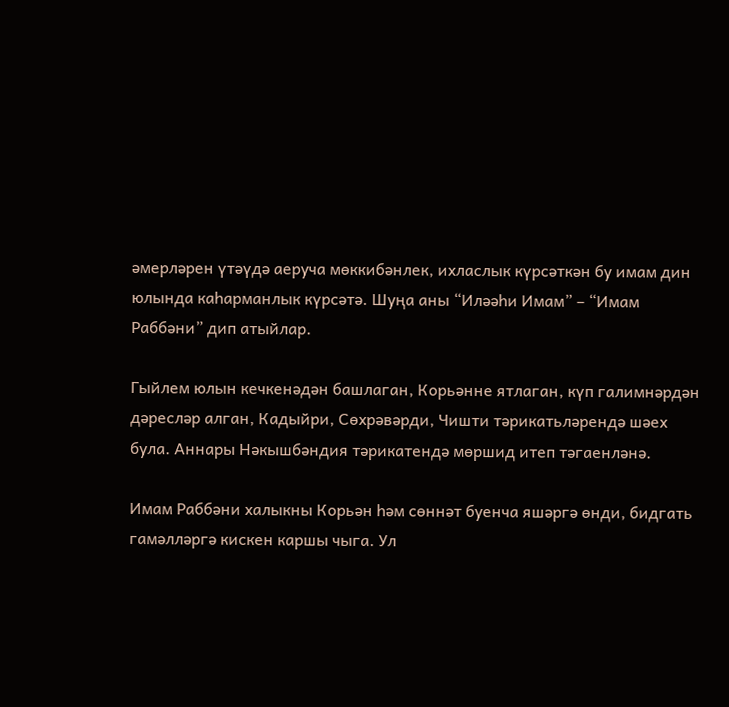әмерләрен үтәүдә аеруча мөккибәнлек, ихласлык күрсәткән бу имам дин юлында каһарманлык күрсәтә. Шуңа аны “Иләәһи Имам” – “Имам Раббәни” дип атыйлар.

Гыйлем юлын кечкенәдән башлаган, Корьәнне ятлаган, күп галимнәрдән дәресләр алган, Кадыйри, Сөхрәвәрди, Чишти тәрикатьләрендә шәех була. Аннары Нәкышбәндия тәрикатендә мөршид итеп тәгаенләнә.

Имам Раббәни халыкны Корьән һәм сөннәт буенча яшәргә өнди, бидгать гамәлләргә кискен каршы чыга. Ул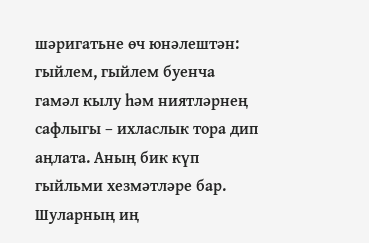шәригатьне өч юнәлештән: гыйлем, гыйлем буенча гамәл кылу һәм ниятләрнең сафлыгы – ихласлык тора дип аңлата. Аның бик күп гыйльми хезмәтләре бар. Шуларның иң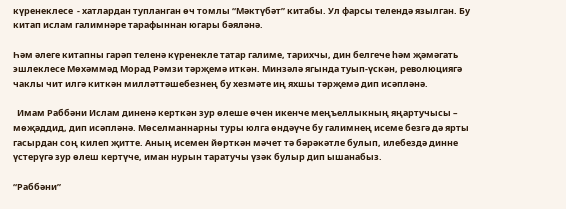күренеклесе  - хатлардан тупланган өч томлы “Мәктүбәт” китабы. Ул фарсы телендә язылган. Бу китап ислам галимнәре тарафыннан югары бәяләнә.

Һәм әлеге китапны гарәп теленә күренекле татар галиме, тарихчы, дин белгече һәм җәмәгать эшлеклесе Мөхәммәд Морад Рәмзи тәрҗемә иткән. Минзәлә ягында туып-үскән, революциягә чаклы чит илгә киткән милләттәшебезнең бу хезмәте иң яхшы тәрҗемә дип исәпләнә.

  Имам Раббәни Ислам диненә керткән зур өлеше өчен икенче меңъеллыкның яңартучысы – мөҗәддид, дип исәпләнә. Мөселманнарны туры юлга өндәүче бу галимнең исеме безгә дә ярты гасырдан соң килеп җитте. Аның исемен йөрткән мәчет тә бәрәкәтле булып, илебездә динне үстерүгә зур өлеш кертүче, иман нурын таратучы үзәк булыр дип ышанабыз.

“Раббәни”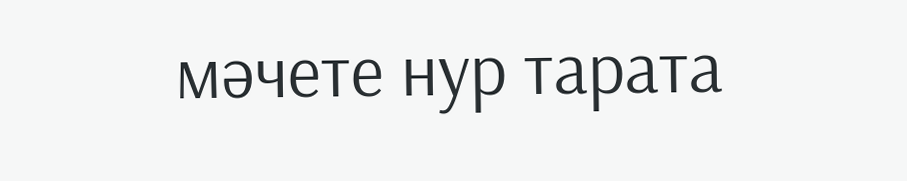мәчете нур тарата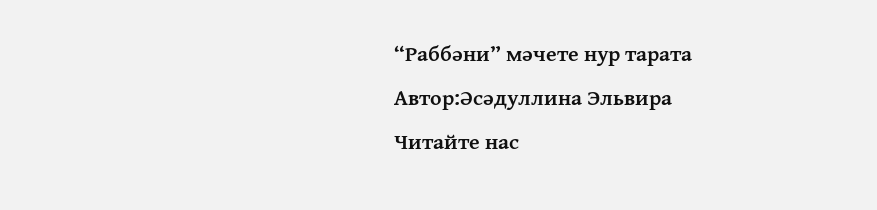“Раббәни” мәчете нур тарата
Автор:Әсәдуллина Эльвира
Читайте нас